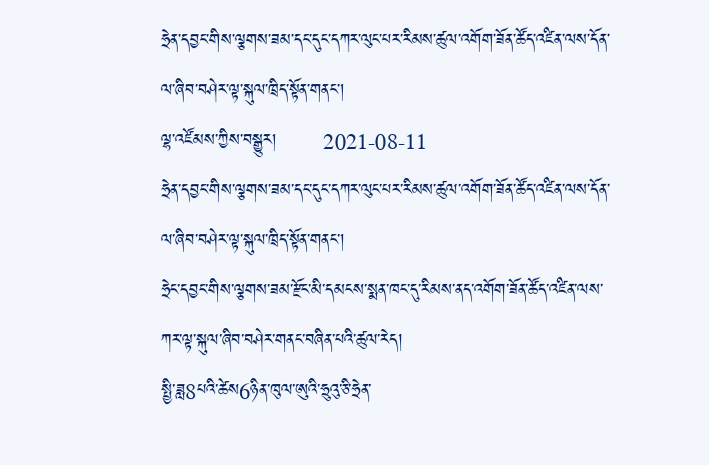ཧྲེན་དབྱང་གིས་ལྕགས་ཟམ་དང་དུང་དཀར་ལུང་པར་རིམས་ཚུལ་འགོག་ཟོན་ཚོད་འཛིན་ལས་དོན་ལ་ཞིབ་བཤེར་ལྟ་སྐུལ་ཁྲིད་སྟོན་གནང་།
ལྷ་འཛོམས་ཀྱིས་བསྒྱུར།        2021-08-11
ཧྲེན་དབྱང་གིས་ལྕགས་ཟམ་དང་དུང་དཀར་ལུང་པར་རིམས་ཚུལ་འགོག་ཟོན་ཚོད་འཛིན་ལས་དོན་ལ་ཞིབ་བཤེར་ལྟ་སྐུལ་ཁྲིད་སྟོན་གནང་།
ཧྲེང་དབྱང་གིས་ལྕགས་ཟམ་རྫོང་མི་དམངས་སྨན་ཁང་དུ་རིམས་ནད་འགོག་ཟོན་ཚོད་འཛིན་ལས་ཀར་ལྟ་སྐུལ་ཞིབ་བཤེར་གནང་བཞིན་པའི་ཚུལ་རེད།
སྤྱི་ཟླ8པའི་ཚེས6ཉིན་ཁུལ་ཨུའི་ཧྲུའུ་ཅི་ཧྲེན་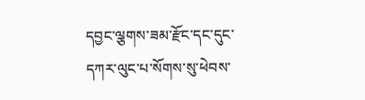དབྱང་ལྕགས་ཟམ་རྫོང་དང་དུང་དཀར་ལུང་པ་སོགས་སུ་ཕེབས་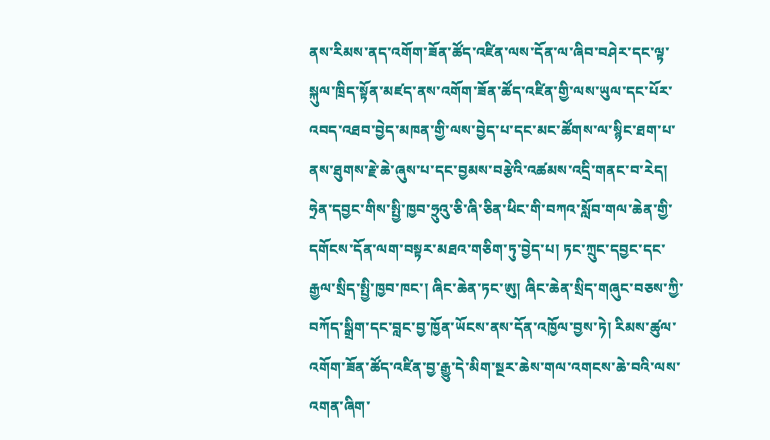ནས་རིམས་ནད་འགོག་ཟོན་ཚོད་འཛིན་ལས་དོན་ལ་ཞིབ་བཤེར་དང་ལྟ་སྐུལ་ཁྲིད་སྟོན་མཛད་ནས་འགོག་ཟོན་ཚོད་འཛིན་གྱི་ལས་ཡུལ་དང་པོར་འབད་འཐབ་བྱེད་མཁན་གྱི་ལས་བྱེད་པ་དང་མང་ཚོགས་ལ་སྙིང་ཐག་པ་ནས་ཐུགས་རྗེ་ཆེ་ཞུས་པ་དང་བྱམས་བརྩེའི་འཚམས་འདྲི་གནང་བ་རེད།
ཧྲེན་དབྱང་གིས་སྤྱི་ཁྱབ་ཧྲུའུ་ཅི་ཞི་ཅིན་ཕིང་གི་བཀའ་སློབ་གལ་ཆེན་གྱི་དགོངས་དོན་ལག་བསྟར་མཐའ་གཅིག་ཏུ་བྱེད་པ། ཏང་ཀྲུང་དབྱང་དང་རྒྱལ་སྲིད་སྤྱི་ཁྱབ་ཁང་། ཞིང་ཆེན་ཏང་ཨུ། ཞིང་ཆེན་སྲིད་གཞུང་བཅས་ཀྱི་བཀོད་སྒྲིག་དང་བླང་བྱ་ཁྱོན་ཡོངས་ནས་དོན་འཁྱོལ་བྱས་ཏེ། རིམས་ཚུལ་འགོག་ཟོན་ཚོད་འཛིན་བྱ་རྒྱུ་དེ་མིག་སྔར་ཆེས་གལ་འགངས་ཆེ་བའི་ལས་འགན་ཞིག་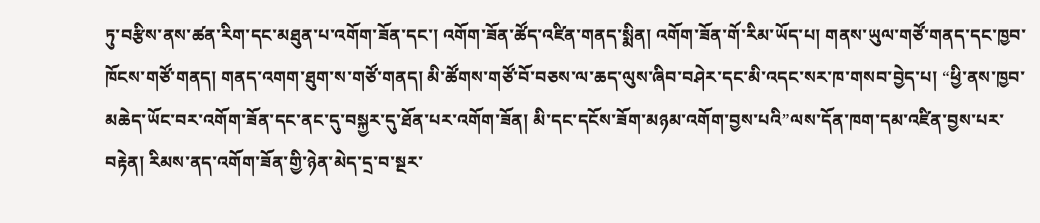ཏུ་བརྩིས་ནས་ཚན་རིག་དང་མཐུན་པ་འགོག་ཟོན་དང་། འགོག་ཟོན་ཚོད་འཛིན་གནད་སྨིན། འགོག་ཟོན་གོ་རིམ་ཡོད་པ། གནས་ཡུལ་གཙོ་གནད་དང་ཁྱབ་ཁོངས་གཙོ་གནད། གནད་འགག་ཐུག་ས་གཙོ་གནད། མི་ཚོགས་གཙོ་བོ་བཅས་ལ་ཆད་ལུས་ཞིབ་བཤེར་དང་མི་འདང་སར་ཁ་གསབ་བྱེད་པ། “ཕྱི་ནས་ཁྱབ་མཆེད་ཡོང་བར་འགོག་ཟོན་དང་ནང་དུ་བསྐྱར་དུ་ཐོན་པར་འགོག་ཟོན། མི་དང་དངོས་ཟོག་མཉམ་འགོག་བྱས་པའི”ལས་དོན་ཁག་དམ་འཛིན་བྱས་པར་བརྟེན། རིམས་ནད་འགོག་ཟོན་གྱི་ཉེན་མེད་དྲ་བ་སྔར་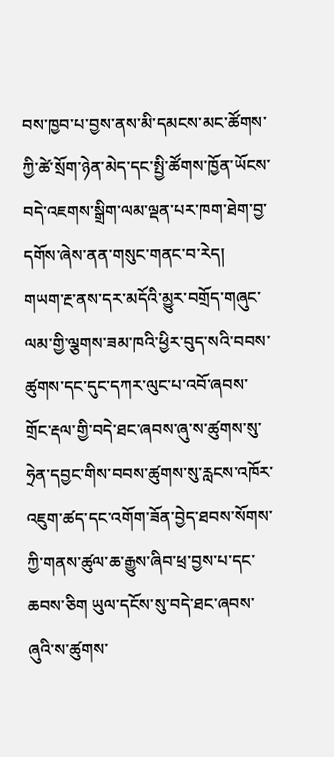བས་ཁྱབ་པ་བྱས་ནས་མི་དམངས་མང་ཚོགས་ཀྱི་ཚེ་སྲོག་ཉེན་མེད་དང་སྤྱི་ཚོགས་ཁྱོན་ཡོངས་བདེ་འཇགས་སྒྲིག་ལམ་ལྡན་པར་ཁག་ཐེག་བྱ་དགོས་ཞེས་ནན་གསུང་གནང་བ་རེད།
གཡག་རྔ་ནས་དར་མདོའི་མྱུར་བགྲོད་གཞུང་ལམ་གྱི་ལྕགས་ཟམ་ཁའི་ཕྱིར་བུད་སའི་བབས་ཚུགས་དང་དུང་དཀར་ལུང་པ་འབོ་ཞབས་གྲོང་རྡལ་གྱི་བདེ་ཐང་ཞབས་ཞུ་ས་ཚུགས་སུ་ཧྲེན་དབྱང་གིས་བབས་ཚུགས་སུ་རླངས་འཁོར་འཇུག་ཚད་དང་འགོག་ཟོན་བྱེད་ཐབས་སོགས་ཀྱི་གནས་ཚུལ་ཆ་རྒྱུས་ཞིབ་ཕྲ་བྱས་པ་དང་ཆབས་ཅིག ཡུལ་དངོས་སུ་བདེ་ཐང་ཞབས་ཞུའི་ས་ཚུགས་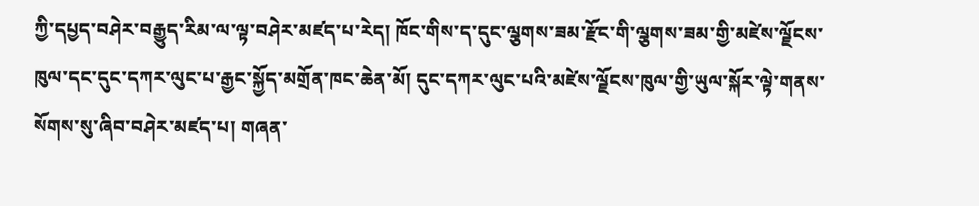ཀྱི་དཔྱད་བཤེར་བརྒྱུད་རིམ་ལ་ལྟ་བཤེར་མཛད་པ་རེད། ཁོང་གིས་ད་དུང་ལྕགས་ཟམ་རྫོང་གི་ལྕགས་ཟམ་གྱི་མཛེས་ལྗོངས་ཁུལ་དང་དུང་དཀར་ལུང་པ་རྒྱང་སྐྱོད་མགྲོན་ཁང་ཆེན་མོ། དུང་དཀར་ལུང་པའི་མཛེས་ལྗོངས་ཁུལ་གྱི་ཡུལ་སྐོར་ལྟེ་གནས་སོགས་སུ་ཞིབ་བཤེར་མཛད་པ། གཞན་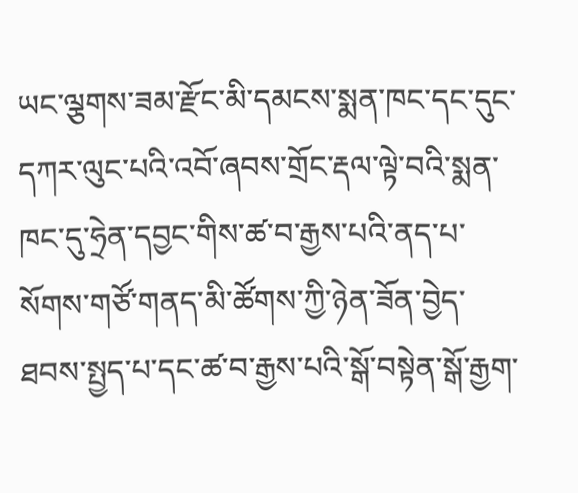ཡང་ལྕགས་ཟམ་རྫོང་མི་དམངས་སྨན་ཁང་དང་དུང་དཀར་ལུང་པའི་འབོ་ཞབས་གྲོང་རྡལ་ལྟེ་བའི་སྨན་ཁང་དུ་ཧྲེན་དབྱང་གིས་ཚ་བ་རྒྱས་པའི་ནད་པ་སོགས་གཙོ་གནད་མི་ཚོགས་ཀྱི་ཉེན་ཟོན་བྱེད་ཐབས་སྤྱད་པ་དང་ཚ་བ་རྒྱས་པའི་སྒོ་བསྟེན་སྒོ་རྒྱག་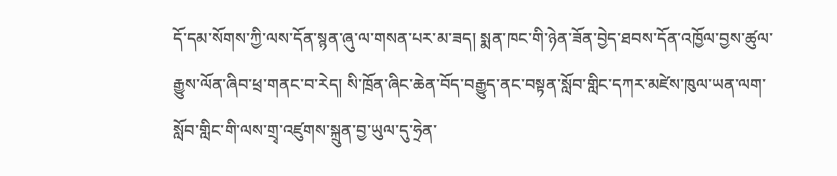དོ་དམ་སོགས་ཀྱི་ལས་དོན་སྙན་ཞུ་ལ་གསན་པར་མ་ཟད། སྨན་ཁང་གི་ཉེན་ཟོན་བྱེད་ཐབས་དོན་འཁྱོལ་བྱས་ཚུལ་རྒྱུས་ལོན་ཞིབ་ཕྲ་གནང་བ་རེད། སི་ཁྲོན་ཞིང་ཆེན་བོད་བརྒྱུད་ནང་བསྟན་སློབ་གླིང་དཀར་མཛེས་ཁུལ་ཡན་ལག་སློབ་གླིང་གི་ལས་གྲྭ་འཛུགས་སྐྲུན་བྱ་ཡུལ་དུ་ཧྲེན་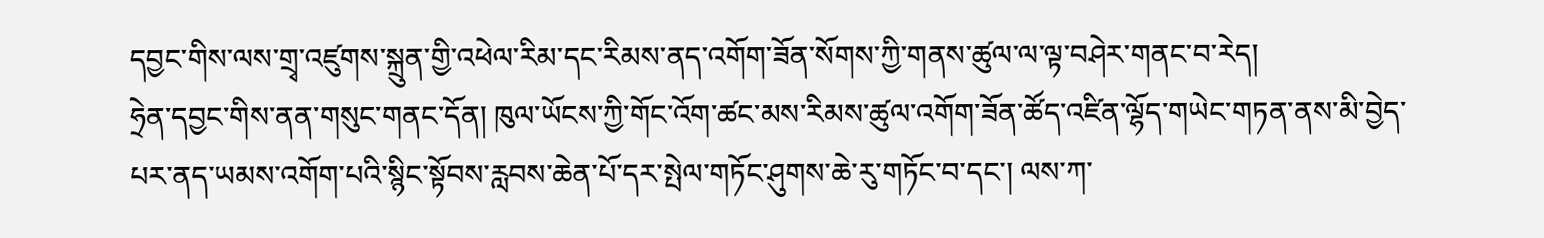དབྱང་གིས་ལས་གྲྭ་འཛུགས་སྐྲུན་གྱི་འཕེལ་རིམ་དང་རིམས་ནད་འགོག་ཟོན་སོགས་ཀྱི་གནས་ཚུལ་ལ་ལྟ་བཤེར་གནང་བ་རེད།
ཧྲེན་དབྱང་གིས་ནན་གསུང་གནང་དོན། ཁུལ་ཡོངས་ཀྱི་གོང་འོག་ཚང་མས་རིམས་ཚུལ་འགོག་ཟོན་ཚོད་འཛིན་ལྷོད་གཡེང་གཏན་ནས་མི་བྱེད་པར་ནད་ཡམས་འགོག་པའི་སྙིང་སྟོབས་རླབས་ཆེན་པོ་དར་སྤེལ་གཏོང་ཤུགས་ཆེ་རུ་གཏོང་བ་དང་། ལས་ཀ་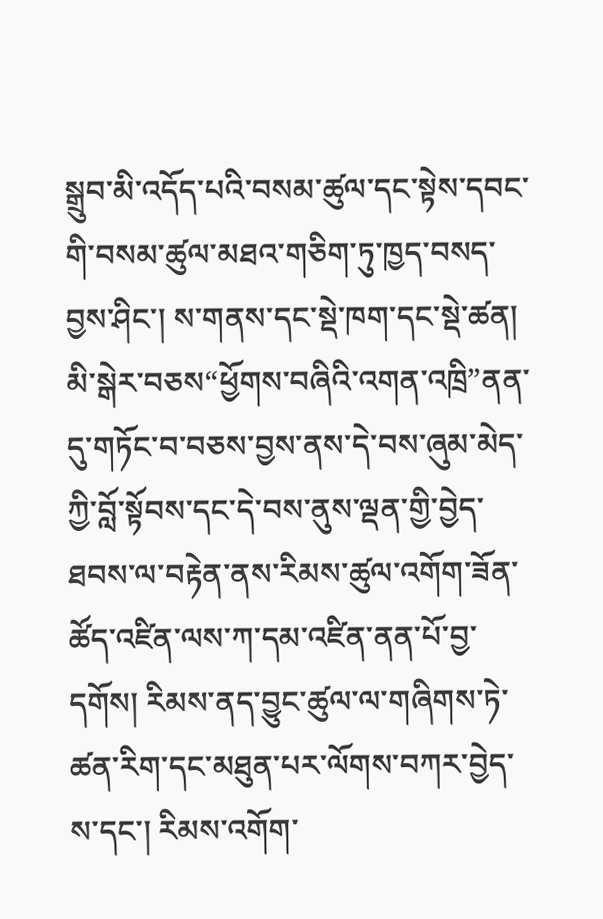སྒྲུབ་མི་འདོད་པའི་བསམ་ཚུལ་དང་སྟེས་དབང་གི་བསམ་ཚུལ་མཐའ་གཅིག་ཏུ་ཁྱད་བསད་བྱས་ཤིང་། ས་གནས་དང་སྡེ་ཁག་དང་སྡེ་ཚན། མི་སྒེར་བཅས“ཕྱོགས་བཞིའི་འགན་འཁྲི”ནན་དུ་གཏོང་བ་བཅས་བྱས་ནས་དེ་བས་ཞུམ་མེད་ཀྱི་བློ་སྟོབས་དང་དེ་བས་ནུས་ལྡན་གྱི་བྱེད་ཐབས་ལ་བརྟེན་ནས་རིམས་ཚུལ་འགོག་ཟོན་ཚོད་འཛིན་ལས་ཀ་དམ་འཛིན་ནན་པོ་བྱ་དགོས། རིམས་ནད་བྱུང་ཚུལ་ལ་གཞིགས་ཏེ་ཚན་རིག་དང་མཐུན་པར་ལོགས་བཀར་བྱེད་ས་དང་། རིམས་འགོག་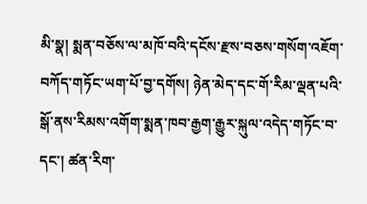མི་སྣ། སྨན་བཅོས་ལ་མཁོ་བའི་དངོས་རྫས་བཅས་གསོག་འཇོག་བཀོད་གཏོང་ཡག་པོ་བྱ་དགོས། ཉེན་མེད་དང་གོ་རིམ་ལྡན་པའི་སྒོ་ནས་རིམས་འགོག་སྨན་ཁབ་རྒྱག་རྒྱུར་སྐུལ་འདེད་གཏོང་བ་དང་། ཚན་རིག་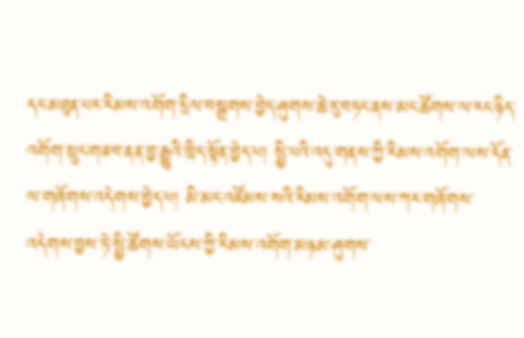དང་མཐུན་པར་རིམས་འགོག་དྲིལ་བསྒྲགས་བྱེད་ཤུགས་ཆེ་རུ་བཏང་ནས་མང་ཚོགས་ལ་རང་ཉིད་འགོག་སྲུང་གཟབ་ནན་བྱ་རྒྱུའི་ཁྲིད་སྟོན་བྱེད་པ། སྤྱི་པའི་འདུ་གནས་ཀྱི་རིམས་འགོག་ལས་དོན་ལ་གཞོགས་འདེགས་བྱེད་པ། མི་མང་འཛོམས་སའི་རིམས་འགོག་ལས་ཀར་གཞོགས་འདེགས་བྱས་ཏེ་སྤྱི་ཚོགས་ཡོངས་ཀྱི་རིམས་འགོག་མཉམ་ཤུགས་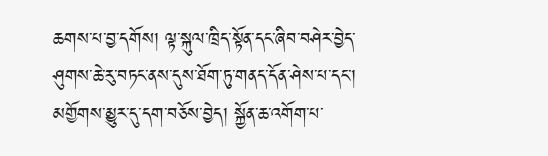ཆགས་པ་བྱ་དགོས། ལྟ་སྐུལ་ཁྲིད་སྟོན་དང་ཞིབ་བཤེར་བྱེད་ཤུགས་ཆེ་རུ་བཏང་ནས་དུས་ཐོག་ཏུ་གནད་དོན་ཤེས་པ་དང་། མགྱོགས་མྱུར་དུ་དག་བཅོས་བྱེད། སྐྱོན་ཆ་འགོག་པ་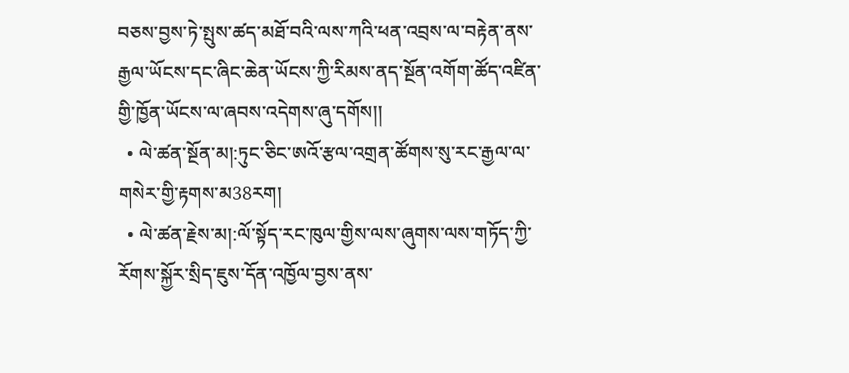བཅས་བྱས་ཏེ་སྤུས་ཚད་མཐོ་བའི་ལས་ཀའི་ཕན་འབྲས་ལ་བརྟེན་ནས་རྒྱལ་ཡོངས་དང་ཞིང་ཆེན་ཡོངས་ཀྱི་རིམས་ནད་སྔོན་འགོག་ཚོད་འཛིན་གྱི་ཁྱོན་ཡོངས་ལ་ཞབས་འདེགས་ཞུ་དགོས།།
  • ལེ་ཚན་སྔོན་མ།:ཏུང་ཅིང་ཨའོ་རྩལ་འགྲན་ཚོགས་སུ་རང་རྒྱལ་ལ་གསེར་གྱི་རྟགས་མ38རག།
  • ལེ་ཚན་རྗེས་མ།:ལོ་སྟོད་རང་ཁུལ་གྱིས་ལས་ཞུགས་ལས་གཏོད་ཀྱི་རོགས་སྐྱོར་སྲིད་ཇུས་དོན་འཁྱོལ་བྱས་ནས་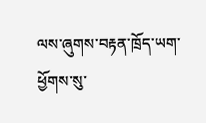ལས་ཞུགས་བརྟན་ཁྲོད་ཡག་ཕྱོགས་སུ་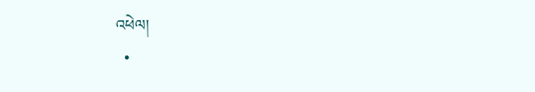འཕེལ།
  •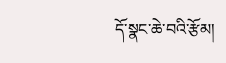དོ་སྣང་ཆེ་བའི་རྩོམ།